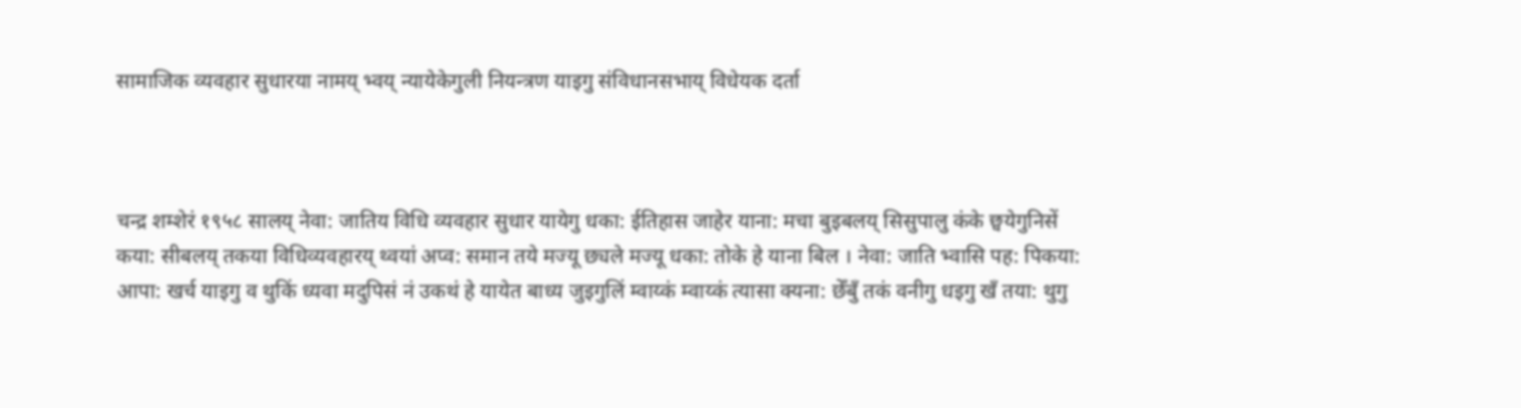सामाजिक व्यवहार सुधारया नामय् भ्वय् न्यायेकेगुली नियन्त्रण याइगु संविधानसभाय् विधेयक दर्ता



चन्द्र शम्शेरं १९५८ सालय् नेवा: जातिय विधि व्यवहार सुधार यायेगु धका: ईतिहास जाहेर याना: मचा बुइबलय् सिसुपालु कंके छ्वयेगुनिसें कया: सीबलय् तकया विधिव्यवहारय् थ्वयां अप्व: समान तये मज्यू छ्यले मज्यू धका: तोके हे याना बिल । नेवा: जाति भ्वासि पह: पिकया: आपा: खर्च याइगु व थुकिं ध्यवा मदुपिसं नं उकथं हे यायेत बाध्य जुइगुलिं म्वाय्कं म्वाय्कं त्यासा क्यना: छेँबुँ तकं वनीगु धइगु खँ तया: थुगु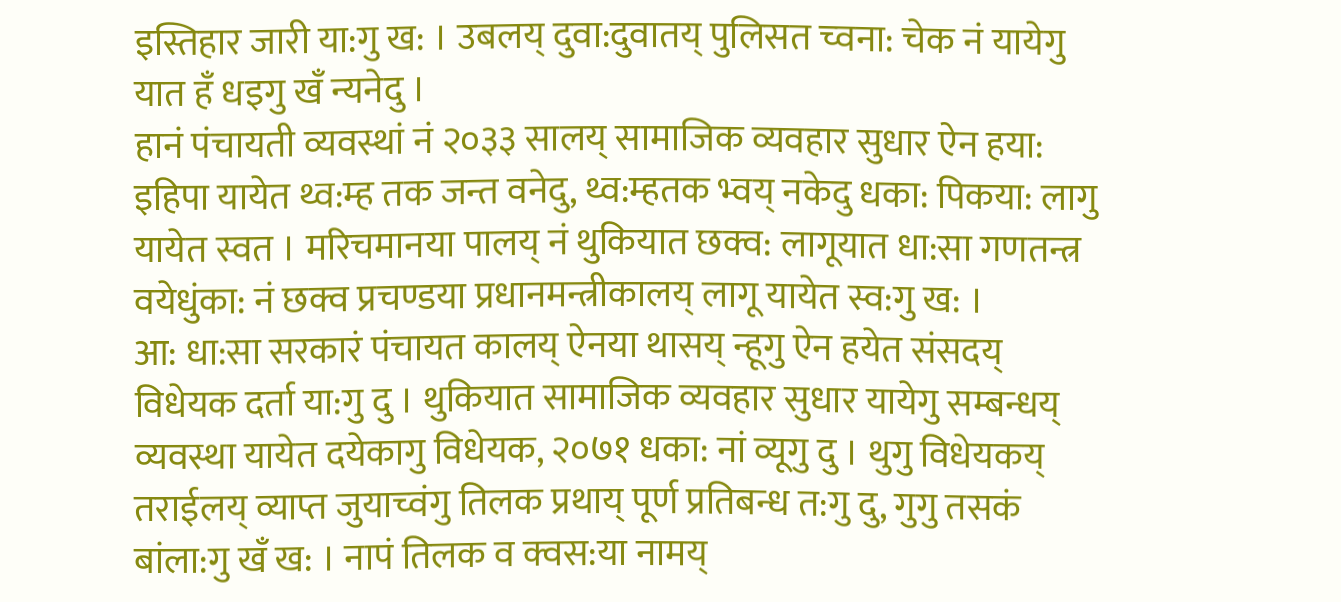इस्तिहार जारी या:गु ख: । उबलय् दुवा:दुवातय् पुलिसत च्वना: चेक नं यायेगु यात हँ धइगु खँ न्यनेदु ।
हानं पंचायती व्यवस्थां नं २०३३ सालय् सामाजिक व्यवहार सुधार ऐन हया: इहिपा यायेत थ्व:म्ह तक जन्त वनेदु, थ्व:म्हतक भ्वय् नकेदु धका: पिकया: लागु यायेत स्वत । मरिचमानया पालय् नं थुकियात छक्व: लागूयात धा:सा गणतन्त्र वयेधुंका: नं छक्व प्रचण्डया प्रधानमन्त्रीकालय् लागू यायेत स्व:गु ख: ।
आ: धा:सा सरकारं पंचायत कालय् ऐनया थासय् न्हूगु ऐन हयेत संसदय् विधेयक दर्ता या:गु दु । थुकियात सामाजिक व्यवहार सुधार यायेगु सम्बन्धय् व्यवस्था यायेत दयेकागु विधेयक, २०७१ धका: नां व्यूगु दु । थुगु विधेयकय् तराईलय् व्याप्त जुयाच्वंगु तिलक प्रथाय् पूर्ण प्रतिबन्ध त:गु दु, गुगु तसकं बांला:गु खँ ख: । नापं तिलक व क्वस:या नामय्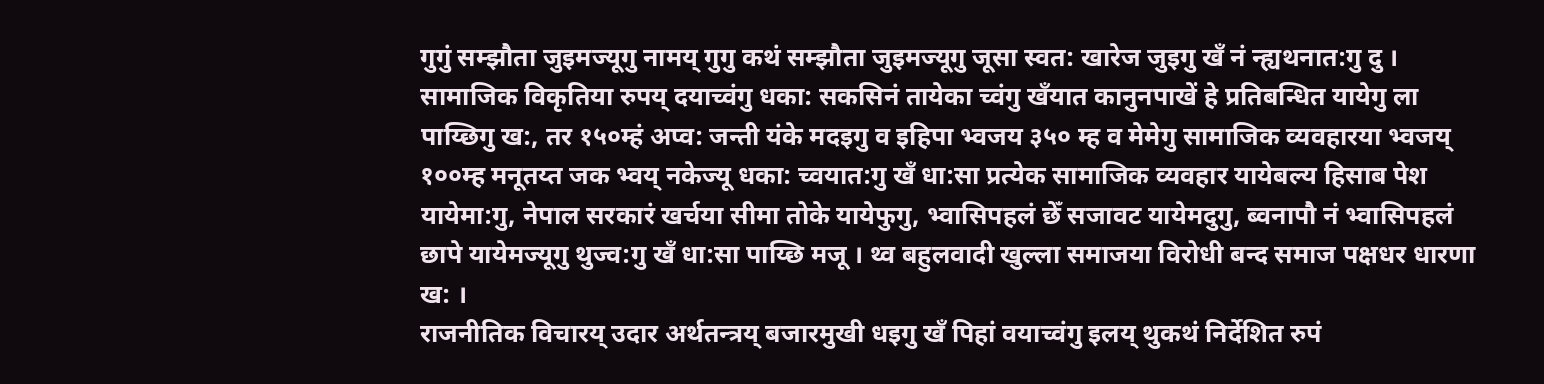गुगुं सम्झौता जुइमज्यूगु नामय् गुगु कथं सम्झौता जुइमज्यूगु जूसा स्वत: खारेज जुइगु खँ नं न्ह्यथनात:गु दु ।
सामाजिक विकृतिया रुपय् दयाच्वंगु धका: सकसिनं तायेका च्वंगु खँयात कानुनपाखें हे प्रतिबन्धित यायेगु ला पाय्छिगु ख:, तर १५०म्हं अप्व: जन्ती यंके मदइगु व इहिपा भ्वजय ३५० म्ह व मेमेगु सामाजिक व्यवहारया भ्वजय् १००म्ह मनूतय्त जक भ्वय् नकेज्यू धका: च्वयात:गु खँ धा:सा प्रत्येक सामाजिक व्यवहार यायेबल्य हिसाब पेश यायेमा:गु, नेपाल सरकारं खर्चया सीमा तोके यायेफुगु, भ्वासिपहलं छेँ सजावट यायेमदुगु, ब्वनापौ नं भ्वासिपहलं छापे यायेमज्यूगु थुज्व:गु खँ धा:सा पाय्छि मजू । थ्व बहुलवादी खुल्ला समाजया विरोधी बन्द समाज पक्षधर धारणा ख: ।
राजनीतिक विचारय् उदार अर्थतन्त्रय् बजारमुखी धइगु खँ पिहां वयाच्वंगु इलय् थुकथं निर्देशित रुपं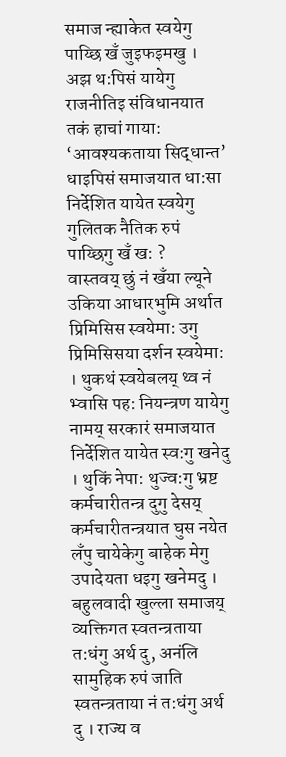समाज न्ह्याकेत स्वयेगु पाय्छि खँ जुइफइमखु । अझ थ:पिसं यायेगु राजनीतिइ संविधानयात तकं हाचां गाया: ‘आवश्यकताया सिद्धान्त’ धाइपिसं समाजयात धा:सा निर्देशित यायेत स्वयेगु गुलितक नैतिक रुपं पाय्छिगु खँ ख: ?
वास्तवय् छुं नं खँया ल्यूने उकिया आधारभुमि अर्थात प्रिमिसिस स्वयेमा: उगु प्रिमिसिसया दर्शन स्वयेमा: । थुकथं स्वयेबलय् थ्व नं भ्वासि पह: नियन्त्रण यायेगु नामय् सरकारं समाजयात निर्देशित यायेत स्व:गु खनेदु । थुकिं नेपा: थुज्व:गु भ्रष्ट कर्मचारीतन्त्र दुगु देसय् कर्मचारीतन्त्रयात घुस नयेत लँपु चायेकेगु बाहेक मेगु उपादेयता धइगु खनेमदु ।
बहुलवादी खुल्ला समाजय् व्यक्तिगत स्वतन्त्रताया त:धंगु अर्थ दु, अनंलि सामुहिक रुपं जाति स्वतन्त्रताया नं त:धंगु अर्थ दु । राज्य व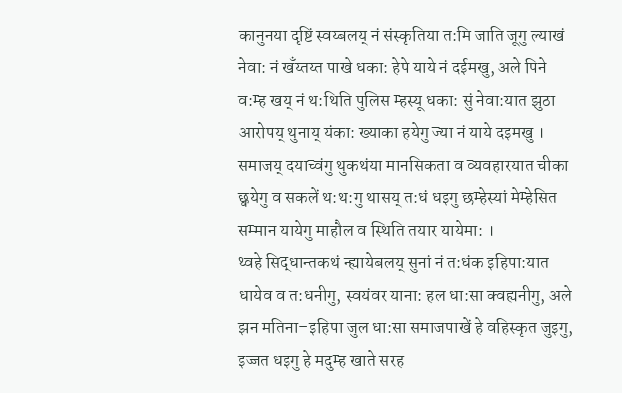कानुनया दृष्टिं स्वय्बलय् नं संस्कृतिया त:मि जाति जूगु ल्याखं नेवा: नं खँय्तय्त पाखे धका: हेपे याये नं दईमखु, अले पिने व:म्ह खय् नं थ:थिति पुलिस म्हस्यू धका: सुं नेवा:यात झुठा आरोपय् थुनाय् यंका: ख्याका हयेगु ज्या नं याये दइमखु । समाजय् दयाच्वंगु थुकथंया मानसिकता व व्यवहारयात चीका छ्वयेगु व सकलें थ:थ:गु थासय् त:धं धइगु छम्हेस्यां मेम्हेसित सम्मान यायेगु माहौल व स्थिति तयार यायेमा: ।
थ्वहे सिद्धान्तकथं न्ह्यायेबलय् सुनां नं त:धंक इहिपा:यात धायेव व त:धनीगु, स्वयंवर याना: हल धा:सा क्वह्यनीगु, अले झन मतिना–इहिपा जुल धा:सा समाजपाखें हे वहिस्कृत जुइगु, इज्जत धइगु हे मदुम्ह खाते सरह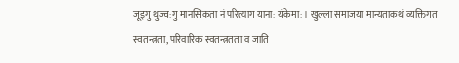जूइगु थुज्व:गु मानसिकता नं परित्याग याना: यंकेमा: । खुल्ला समाजया मान्यताकथं व्यक्तिगत स्वतन्त्रता, परिवारिक स्वतन्त्रतता व जाति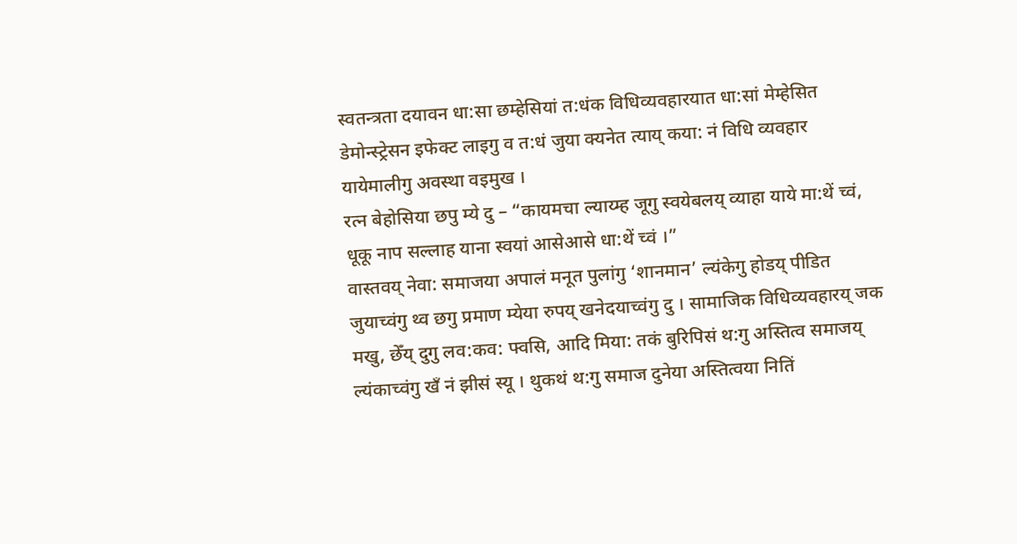स्वतन्त्रता दयावन धा:सा छम्हेसियां त:धंक विधिव्यवहारयात धा:सां मेम्हेसित डेमोन्स्ट्रेसन इफेक्ट लाइगु व त:धं जुया क्यनेत त्याय् कया: नं विधि व्यवहार यायेमालीगु अवस्था वइमुख ।
रत्न बेहोसिया छपु म्ये दु – “कायमचा ल्याय्म्ह जूगु स्वयेबलय् व्याहा याये मा:थें च्वं, धूकू नाप सल्लाह याना स्वयां आसेआसे धा:थें च्वं ।”
वास्तवय् नेवा: समाजया अपालं मनूत पुलांगु ‘शानमान’ ल्यंकेगु होडय् पीडित जुयाच्वंगु थ्व छगु प्रमाण म्येया रुपय् खनेदयाच्वंगु दु । सामाजिक विधिव्यवहारय् जक मखु, छेँय् दुगु लव:कव: फ्वसि, आदि मिया: तकं बुरिपिसं थ:गु अस्तित्व समाजय् ल्यंकाच्वंगु खँ नं झीसं स्यू । थुकथं थ:गु समाज दुनेया अस्तित्वया नितिं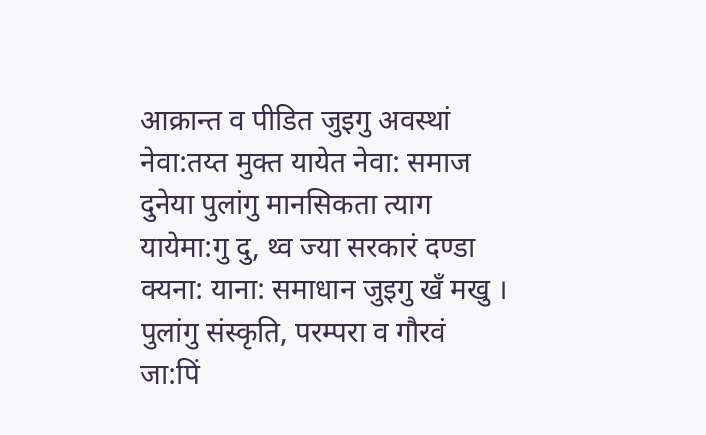आक्रान्त व पीडित जुइगु अवस्थां नेवा:तय्त मुक्त यायेत नेवा: समाज दुनेया पुलांगु मानसिकता त्याग यायेमा:गु दु, थ्व ज्या सरकारं दण्डा क्यना: याना: समाधान जुइगु खँ मखु ।
पुलांगु संस्कृति, परम्परा व गौरवं जा:पिं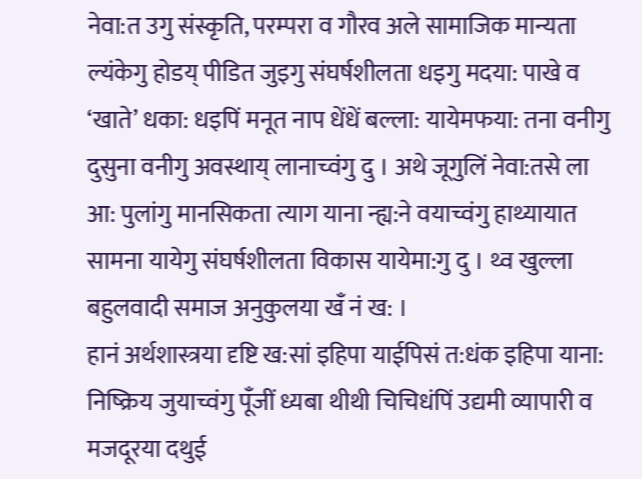नेवा:त उगु संस्कृति, परम्परा व गौरव अले सामाजिक मान्यता ल्यंकेगु होडय् पीडित जुइगु संघर्षशीलता धइगु मदया: पाखे व ‘खाते’ धका: धइपिं मनूत नाप धेंधें बल्ला: यायेमफया: तना वनीगु दुसुना वनीगु अवस्थाय् लानाच्वंगु दु । अथे जूगुलिं नेवा:तसे ला आ: पुलांगु मानसिकता त्याग याना न्ह्य:ने वयाच्वंगु हाथ्यायात सामना यायेगु संघर्षशीलता विकास यायेमा:गु दु । थ्व खुल्ला बहुलवादी समाज अनुकुलया खँ नं ख: ।
हानं अर्थशास्त्रया दृष्टि ख:सां इहिपा याईपिसं त:धंक इहिपा याना: निष्क्रिय जुयाच्वंगु पूँजीं ध्यबा थीथी चिचिधंपिं उद्यमी व्यापारी व मजदूरया दथुई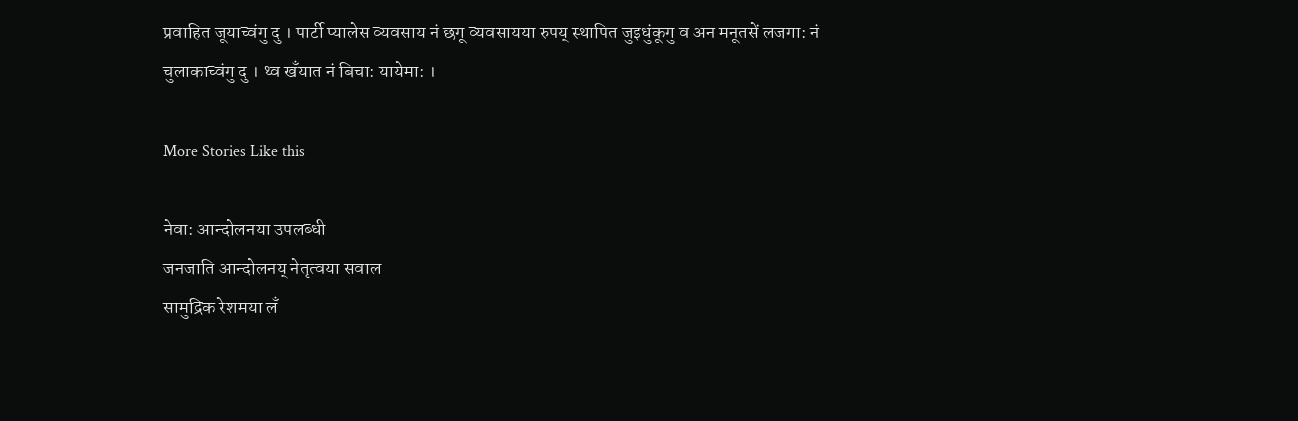प्रवाहित जूयाच्वंगु दु । पार्टी प्यालेस व्यवसाय नं छगू व्यवसायया रुपय् स्थापित जुइधुंकूगु व अन मनूतसें लजगा: नं चुलाकाच्वंगु दु । थ्व खँयात नं बिचा: यायेमा: ।

More Stories Like this

नेवा: आन्दोलनया उपलब्धी
जनजाति आन्दोलनय् नेतृत्वया सवाल
सामुद्रिक रेशमया लँ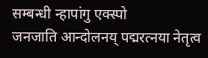सम्बन्धी न्हापांगु एक्स्पो
जनजाति आन्दोलनय् पद्मरत्नया नेतृत्व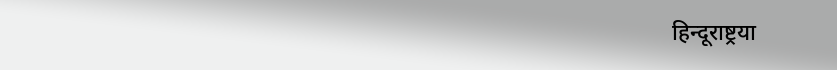हिन्दूराष्ट्रया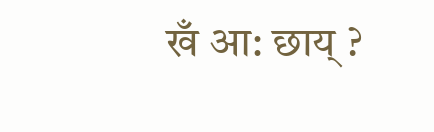खँ आ: छाय् ?